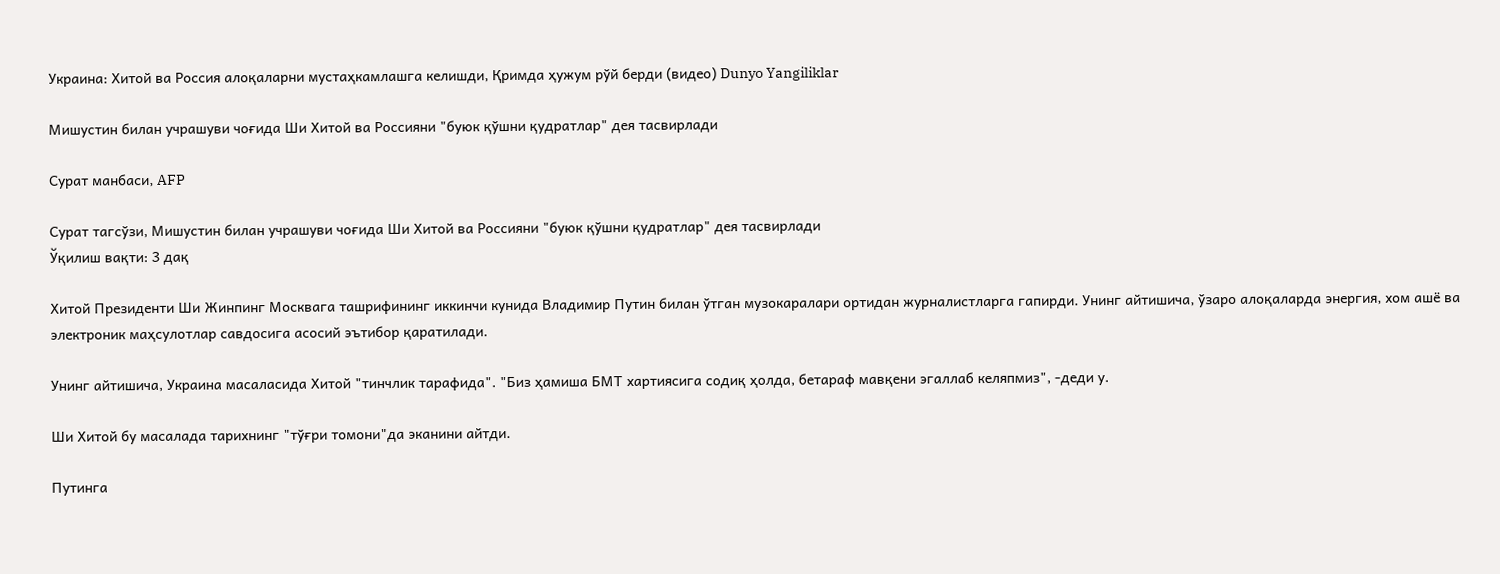Украина: Хитой ва Россия алоқаларни мустаҳкамлашга келишди, Қримда ҳужум рўй берди (видео) Dunyo Yangiliklar

Мишустин билан учрашуви чоғида Ши Хитой ва Россияни "буюк қўшни қудратлар" дея тасвирлади

Сурат манбаси, AFP

Сурат тагсўзи, Мишустин билан учрашуви чоғида Ши Хитой ва Россияни "буюк қўшни қудратлар" дея тасвирлади
Ўқилиш вақти: 3 дақ

Хитой Президенти Ши Жинпинг Москвага ташрифининг иккинчи кунида Владимир Путин билан ўтган музокаралари ортидан журналистларга гапирди. Унинг айтишича, ўзаро алоқаларда энергия, хом ашё ва электроник маҳсулотлар савдосига асосий эътибор қаратилади.

Унинг айтишича, Украина масаласида Хитой "тинчлик тарафида". "Биз ҳамиша БМТ хартиясига содиқ ҳолда, бетараф мавқени эгаллаб келяпмиз", -деди у.

Ши Хитой бу масалада тарихнинг "тўғри томони"да эканини айтди.

Путинга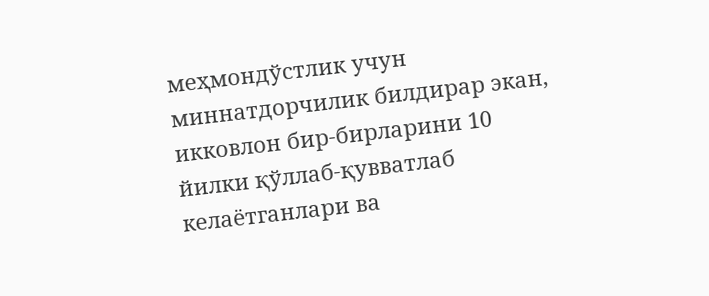меҳмондўстлик учун миннатдорчилик билдирар экан, икковлон бир-бирларини 10 йилки қўллаб-қувватлаб келаётганлари ва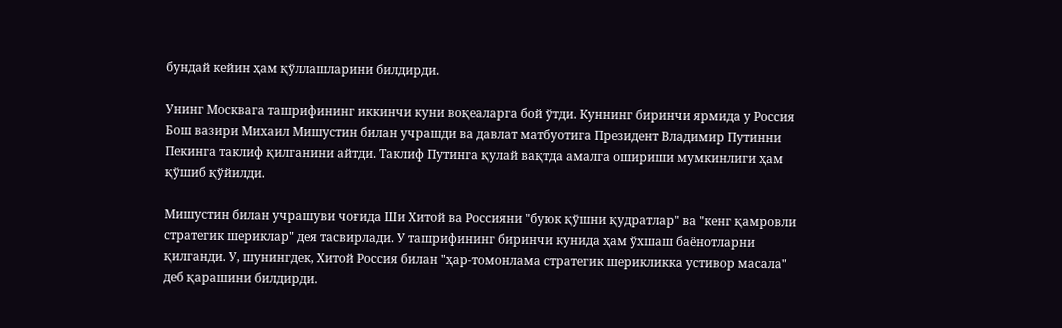бундай кейин ҳам қўллашларини билдирди.

Унинг Москвага ташрифининг иккинчи куни воқеаларга бой ўтди. Куннинг биринчи ярмида у Россия Бош вазири Михаил Мишустин билан учрашди ва давлат матбуотига Президент Владимир Путинни Пекинга таклиф қилганини айтди. Таклиф Путинга қулай вақтда амалга ошириши мумкинлиги ҳам қўшиб қўйилди.

Мишустин билан учрашуви чоғида Ши Хитой ва Россияни "буюк қўшни қудратлар" ва "кенг қамровли стратегик шериклар" дея тасвирлади. У ташрифининг биринчи кунида ҳам ўхшаш баёнотларни қилганди. У, шунингдек, Хитой Россия билан "ҳар-томонлама стратегик шерикликка устивор масала" деб қарашини билдирди.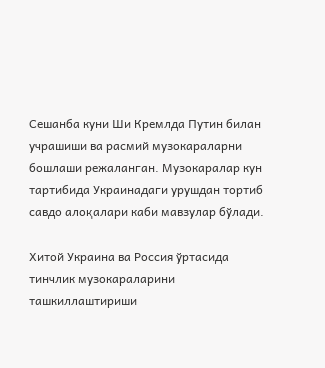Сешанба куни Ши Кремлда Путин билан учрашиши ва расмий музокараларни бошлаши режаланган. Музокаралар кун тартибида Украинадаги урушдан тортиб савдо алоқалари каби мавзулар бўлади.

Хитой Украина ва Россия ўртасида тинчлик музокараларини ташкиллаштириши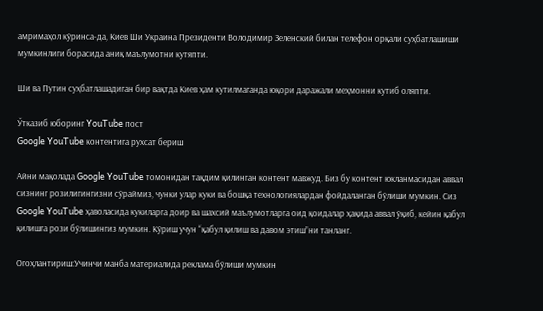амримаҳол кўринса-да, Киев Ши Украина Президенти Володимир Зеленский билан телефон орқали суҳбатлашиши мумкинлиги борасида аниқ маълумотни кутяпти.

Ши ва Путин суҳбатлашадиган бир вақтда Киев ҳам кутилмаганда юқори даражали меҳмонни кутиб оляпти.

Ўтказиб юборинг YouTube пост
Google YouTube контентига рухсат бериш

Айни мақолада Google YouTube томонидан тақдим қилинган контент мавжуд. Биз бу контент юкланмасидан аввал сизнинг розилигингизни сўраймиз, чунки улар куки ва бошқа технологиялардан фойдаланган бўлиши мумкин. Сиз Google YouTube ҳаволасида кукиларга доир ва шахсий маълумотларга оид қоидалар ҳақида аввал ўқиб, кейин қабул қилишга рози бўлишингиз мумкин. Кўриш учун “қабул қилиш ва давом этиш”ни танланг.

Огоҳлантириш:Учинчи манба материалида реклама бўлиши мумкин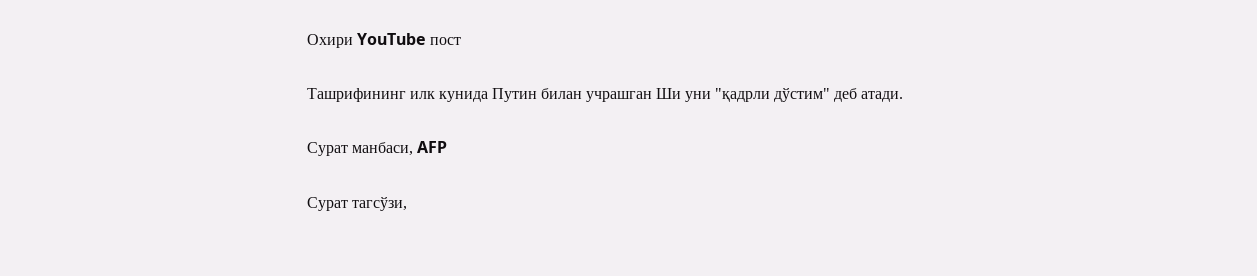Охири YouTube пост

Ташрифининг илк кунида Путин билан учрашган Ши уни "қадрли дўстим" деб атади.

Сурат манбаси, AFP

Сурат тагсўзи,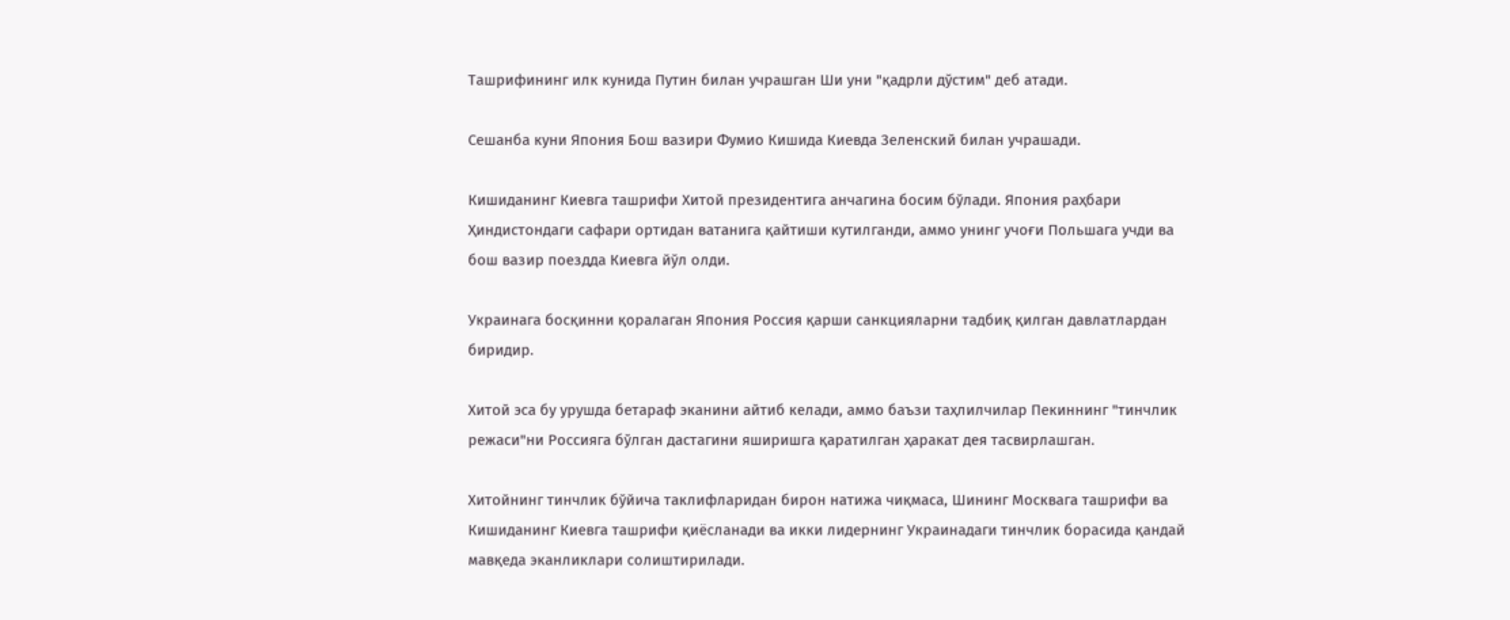Ташрифининг илк кунида Путин билан учрашган Ши уни "қадрли дўстим" деб атади.

Сешанба куни Япония Бош вазири Фумио Кишида Киевда Зеленский билан учрашади.

Кишиданинг Киевга ташрифи Хитой президентига анчагина босим бўлади. Япония раҳбари Ҳиндистондаги сафари ортидан ватанига қайтиши кутилганди, аммо унинг учоғи Польшага учди ва бош вазир поездда Киевга йўл олди.

Украинага босқинни қоралаган Япония Россия қарши санкцияларни тадбиқ қилган давлатлардан биридир.

Хитой эса бу урушда бетараф эканини айтиб келади, аммо баъзи таҳлилчилар Пекиннинг "тинчлик режаси"ни Россияга бўлган дастагини яширишга қаратилган ҳаракат дея тасвирлашган.

Хитойнинг тинчлик бўйича таклифларидан бирон натижа чиқмаса, Шининг Москвага ташрифи ва Кишиданинг Киевга ташрифи қиёсланади ва икки лидернинг Украинадаги тинчлик борасида қандай мавқеда эканликлари солиштирилади.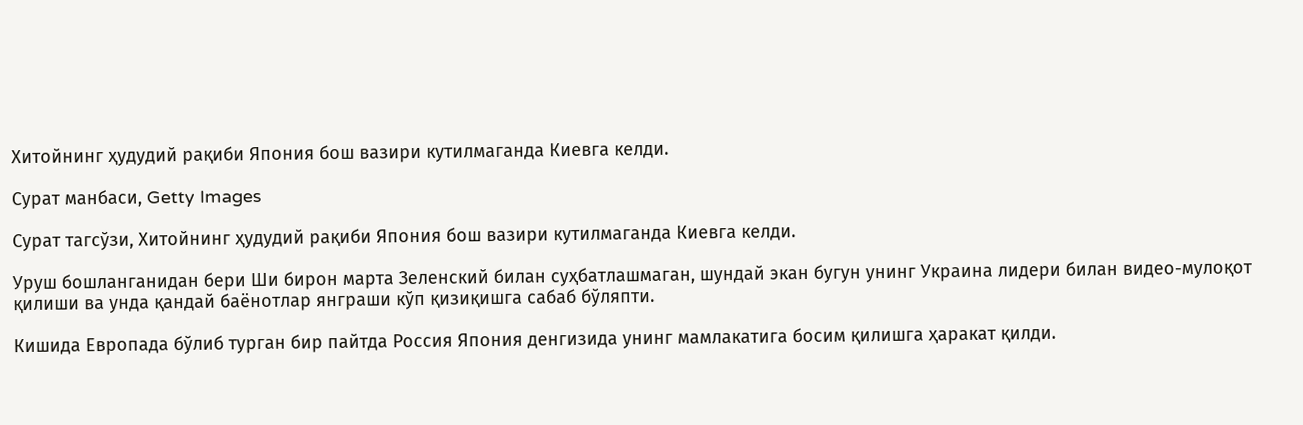Хитойнинг ҳудудий рақиби Япония бош вазири кутилмаганда Киевга келди.

Сурат манбаси, Getty Images

Сурат тагсўзи, Хитойнинг ҳудудий рақиби Япония бош вазири кутилмаганда Киевга келди.

Уруш бошланганидан бери Ши бирон марта Зеленский билан суҳбатлашмаган, шундай экан бугун унинг Украина лидери билан видео-мулоқот қилиши ва унда қандай баёнотлар янграши кўп қизиқишга сабаб бўляпти.

Кишида Европада бўлиб турган бир пайтда Россия Япония денгизида унинг мамлакатига босим қилишга ҳаракат қилди.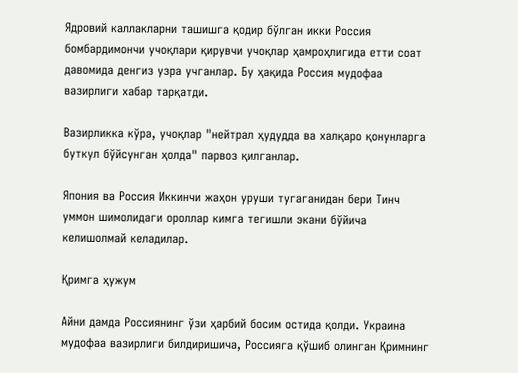Ядровий каллакларни ташишга қодир бўлган икки Россия бомбардимончи учоқлари қирувчи учоқлар ҳамроҳлигида етти соат давомида денгиз узра учганлар. Бу ҳақида Россия мудофаа вазирлиги хабар тарқатди.

Вазирликка кўра, учоқлар "нейтрал ҳудудда ва халқаро қонунларга буткул бўйсунган ҳолда" парвоз қилганлар.

Япония ва Россия Иккинчи жаҳон уруши тугаганидан бери Тинч уммон шимолидаги ороллар кимга тегишли экани бўйича келишолмай келадилар.

Қримга ҳужум

Айни дамда Россиянинг ўзи ҳарбий босим остида қолди. Украина мудофаа вазирлиги билдиришича, Россияга қўшиб олинган Қримнинг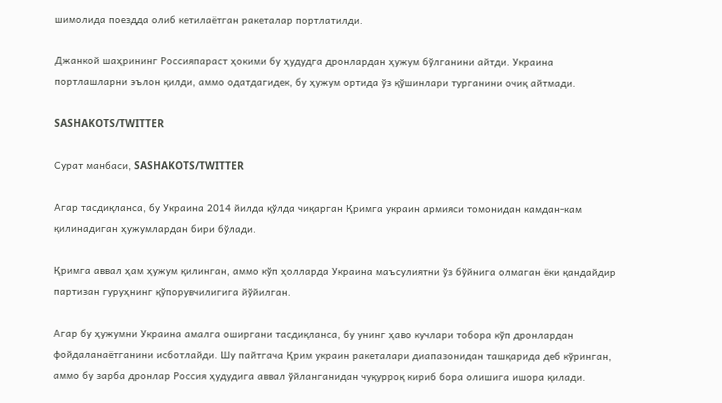шимолида поездда олиб кетилаётган ракеталар портлатилди.

Джанкой шаҳрининг Россияпараст ҳокими бу ҳудудга дронлардан ҳужум бўлганини айтди. Украина портлашларни эълон қилди, аммо одатдагидек, бу ҳужум ортида ўз қўшинлари турганини очиқ айтмади.

SASHAKOTS/TWITTER

Сурат манбаси, SASHAKOTS/TWITTER

Агар тасдиқланса, бу Украина 2014 йилда қўлда чиқарган Қримга украин армияси томонидан камдан-кам қилинадиган ҳужумлардан бири бўлади.

Қримга аввал ҳам ҳужум қилинган, аммо кўп ҳолларда Украина маъсулиятни ўз бўйнига олмаган ёки қандайдир партизан гуруҳнинг қўпорувчилигига йўйилган.

Агар бу ҳужумни Украина амалга оширгани тасдиқланса, бу унинг ҳаво кучлари тобора кўп дронлардан фойдаланаётганини исботлайди. Шу пайтгача Қрим украин ракеталари диапазонидан ташқарида деб кўринган, аммо бу зарба дронлар Россия ҳудудига аввал ўйланганидан чуқурроқ кириб бора олишига ишора қилади.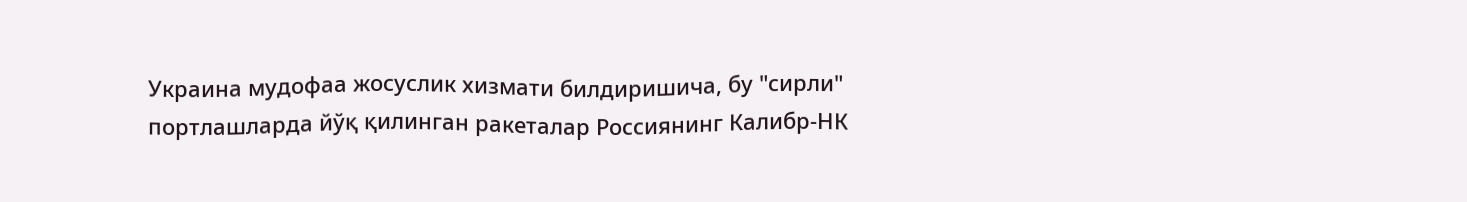Украина мудофаа жосуслик хизмати билдиришича, бу "сирли" портлашларда йўқ қилинган ракеталар Россиянинг Калибр-НК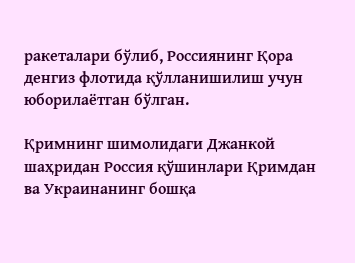ракеталари бўлиб, Россиянинг Қора денгиз флотида қўлланишилиш учун юборилаётган бўлган.

Қримнинг шимолидаги Джанкой шаҳридан Россия қўшинлари Қримдан ва Украинанинг бошқа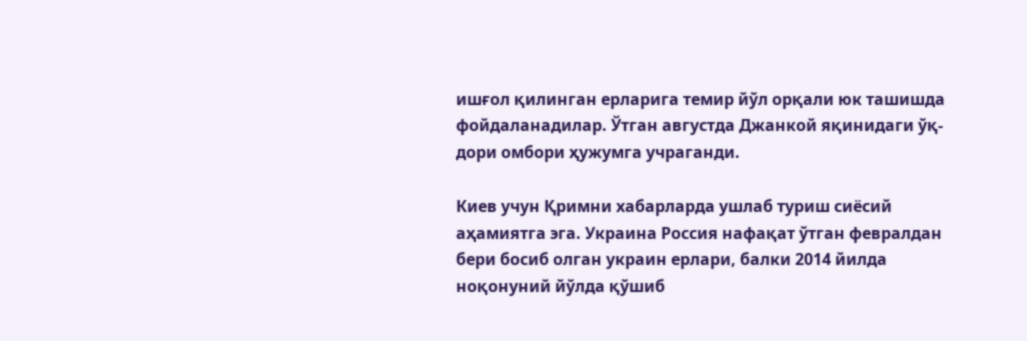ишғол қилинган ерларига темир йўл орқали юк ташишда фойдаланадилар. Ўтган августда Джанкой яқинидаги ўқ-дори омбори ҳужумга учраганди.

Киев учун Қримни хабарларда ушлаб туриш сиёсий аҳамиятга эга. Украина Россия нафақат ўтган февралдан бери босиб олган украин ерлари, балки 2014 йилда ноқонуний йўлда қўшиб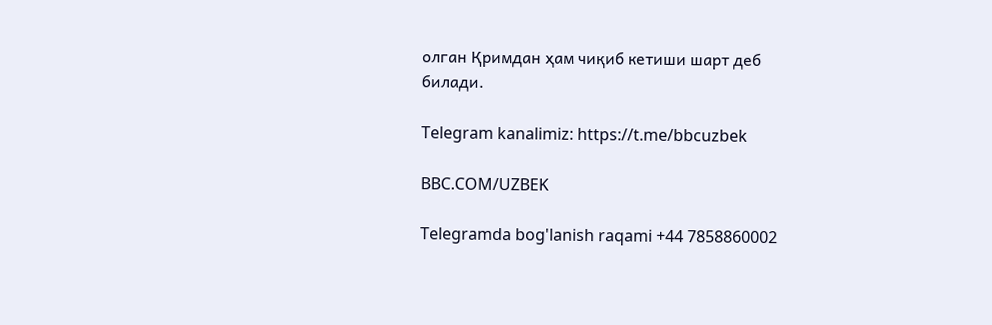олган Қримдан ҳам чиқиб кетиши шарт деб билади.

Telegram kanalimiz: https://t.me/bbcuzbek

BBC.COM/UZBEK

Telegramda bog'lanish raqami +44 7858860002